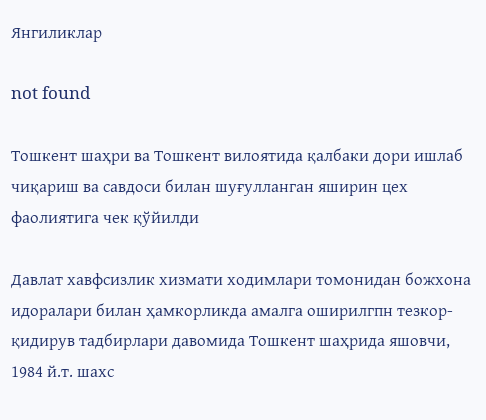Янгиликлар

not found

Тошкент шаҳри ва Тошкент вилоятида қалбаки дори ишлаб чиқариш ва савдоси билан шуғулланган яширин цех фаолиятига чек қўйилди

Давлат хавфсизлик хизмати ходимлари томонидан божхона идоралари билан ҳамкорликда амалга оширилгпн тезкор-қидирув тадбирлари давомида Тошкент шаҳрида яшовчи, 1984 й.т. шахс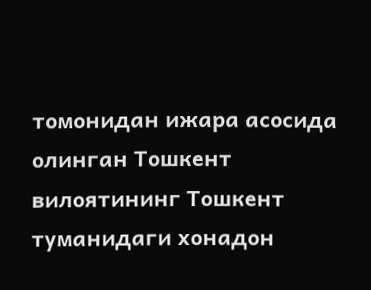томонидан ижара асосида олинган Тошкент вилоятининг Тошкент туманидаги хонадон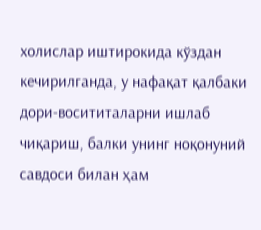холислар иштирокида кўздан кечирилганда, у нафақат қалбаки дори-восититаларни ишлаб чиқариш, балки унинг ноқонуний савдоси билан ҳам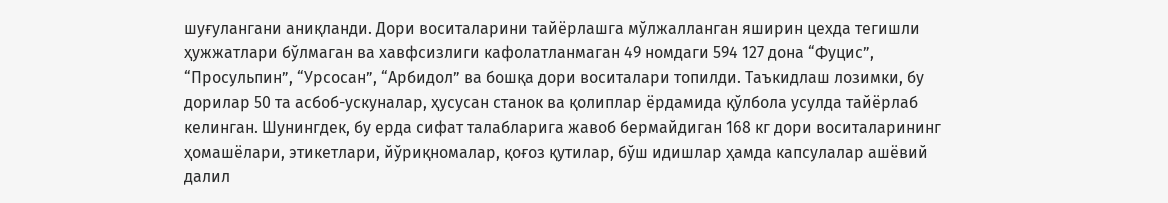шуғулангани аниқланди. Дори воситаларини тайёрлашга мўлжалланган яширин цехда тегишли ҳужжатлари бўлмаган ва хавфсизлиги кафолатланмаган 49 номдаги 594 127 дона “Фуцис”, “Просульпин”, “Урсосан”, “Арбидол” ва бошқа дори воситалари топилди. Таъкидлаш лозимки, бу дорилар 50 та асбоб-ускуналар, ҳусусан станок ва қолиплар ёрдамида қўлбола усулда тайёрлаб келинган. Шунингдек, бу ерда сифат талабларига жавоб бермайдиган 168 кг дори воситаларининг ҳомашёлари, этикетлари, йўриқномалар, қоғоз қутилар, бўш идишлар ҳамда капсулалар ашёвий далил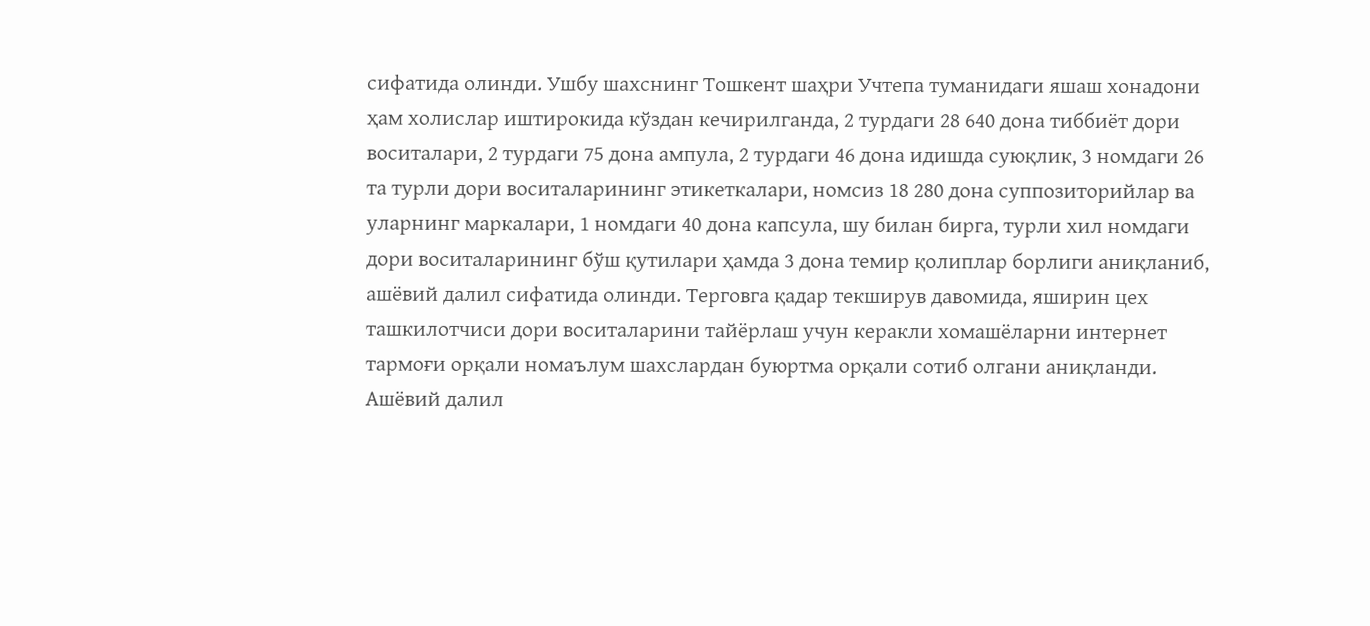сифатида олинди. Ушбу шахснинг Тошкент шаҳри Учтепа туманидаги яшаш хонадони ҳам холислар иштирокида кўздан кечирилганда, 2 турдаги 28 640 дона тиббиёт дори воситалари, 2 турдаги 75 дона ампула, 2 турдаги 46 дона идишда суюқлик, 3 номдаги 26 та турли дори воситаларининг этикеткалари, номсиз 18 280 дона суппозиторийлар ва уларнинг маркалари, 1 номдаги 40 дона капсула, шу билан бирга, турли хил номдаги дори воситаларининг бўш қутилари ҳамда 3 дона темир қолиплар борлиги аниқланиб, ашёвий далил сифатида олинди. Терговга қадар текширув давомида, яширин цех ташкилотчиси дори воситаларини тайёрлаш учун керакли хомашёларни интернет тармоғи орқали номаълум шахслардан буюртма орқали сотиб олгани аниқланди. Ашёвий далил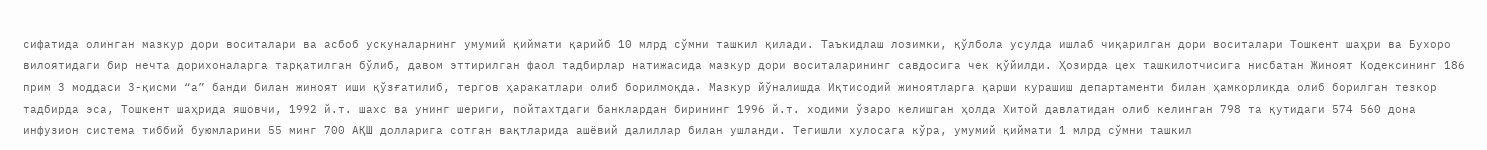сифатида олинган мазкур дори воситалари ва асбоб ускуналарнинг умумий қиймати қарийб 10 млрд сўмни ташкил қилади. Таъкидлаш лозимки, қўлбола усулда ишлаб чиқарилган дори воситалари Тошкент шаҳри ва Бухоро вилоятидаги бир нечта дорихоналарга тарқатилган бўлиб, давом эттирилган фаол тадбирлар натижасида мазкур дори воситаларининг савдосига чек қўйилди. Ҳозирда цех ташкилотчисига нисбатан Жиноят Кодексининг 186 прим 3 моддаси 3-қисми “а” банди билан жиноят иши қўзғатилиб, тергов ҳаракатлари олиб борилмоқда. Мазкур йўналишда Иқтисодий жиноятларга қарши курашиш департаменти билан ҳамкорликда олиб борилган тезкор тадбирда эса, Тошкент шаҳрида яшовчи, 1992 й.т. шахс ва унинг шериги, пойтахтдаги банклардан бирининг 1996 й.т. ходими ўзаро келишган ҳолда Хитой давлатидан олиб келинган 798 та қутидаги 574 560 дона инфузион система тиббий буюмларини 55 минг 700 АҚШ долларига сотган вақтларида ашёвий далиллар билан ушланди. Тегишли хулосага кўра, умумий қиймати 1 млрд сўмни ташкил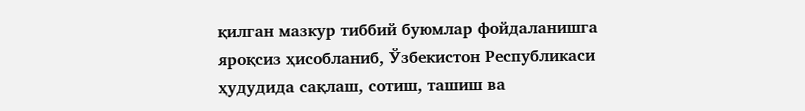қилган мазкур тиббий буюмлар фойдаланишга яроқсиз ҳисобланиб, Ўзбекистон Республикаси ҳудудида сақлаш, сотиш, ташиш ва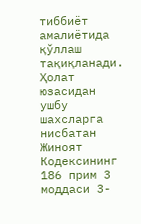тиббиёт амалиётида қўллаш тақиқланади. Ҳолат юзасидан ушбу шахсларга нисбатан Жиноят Кодексининг 186 прим 3 моддаси 3-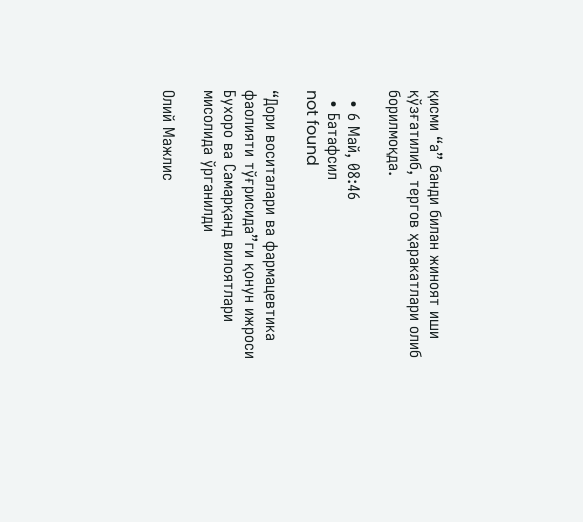қисми “а” банди билан жиноят иши қўзғатилиб, тергов ҳаракатлари олиб борилмоқда.

  • 6 Май, 08:46
  • Батафсил
not found

“Дори воситалари ва фармацевтика фаолияти тўғрисида”ги қонун ижроси Бухоро ва Самарқанд вилоятлари мисолида ўрганилди

Олий Мажлис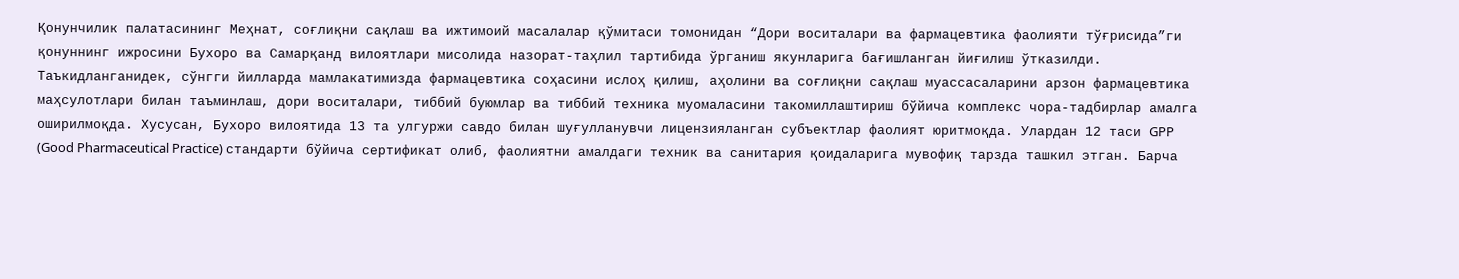Қонунчилик палатасининг Меҳнат, соғлиқни сақлаш ва ижтимоий масалалар қўмитаси томонидан “Дори воситалари ва фармацевтика фаолияти тўғрисида”ги қонуннинг ижросини Бухоро ва Самарқанд вилоятлари мисолида назорат-таҳлил тартибида ўрганиш якунларига бағишланган йиғилиш ўтказилди. Таъкидланганидек, сўнгги йилларда мамлакатимизда фармацевтика соҳасини ислоҳ қилиш, аҳолини ва соғлиқни сақлаш муассасаларини арзон фармацевтика маҳсулотлари билан таъминлаш, дори воситалари, тиббий буюмлар ва тиббий техника муомаласини такомиллаштириш бўйича комплекс чора-тадбирлар амалга оширилмоқда. Хусусан, Бухоро вилоятида 13 та улгуржи савдо билан шуғулланувчи лицензияланган субъектлар фаолият юритмоқда. Улардан 12 таси GPP (Good Pharmaceutical Practice) стандарти бўйича сертификат олиб, фаолиятни амалдаги техник ва санитария қоидаларига мувофиқ тарзда ташкил этган. Барча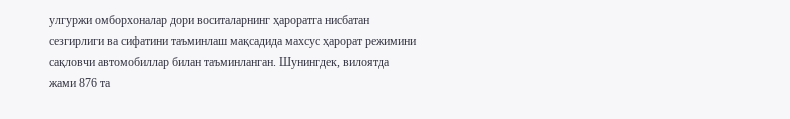улгуржи омборхоналар дори воситаларнинг ҳароратга нисбатан сезгирлиги ва сифатини таъминлаш мақсадида махсус ҳарорат режимини сақловчи автомобиллар билан таъминланган. Шунингдек, вилоятда жами 876 та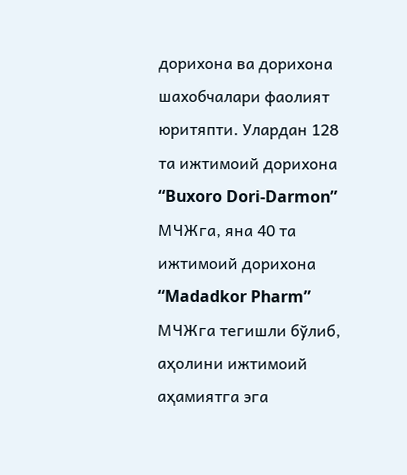дорихона ва дорихона шахобчалари фаолият юритяпти. Улардан 128 та ижтимоий дорихона “Buxoro Dori-Darmon” МЧЖга, яна 40 та ижтимоий дорихона “Madadkor Pharm” МЧЖга тегишли бўлиб, аҳолини ижтимоий аҳамиятга эга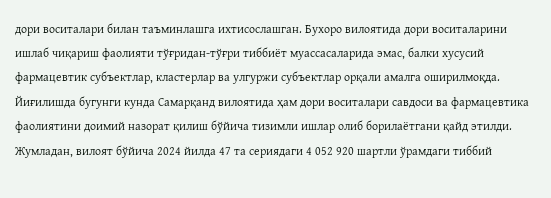дори воситалари билан таъминлашга ихтисослашган. Бухоро вилоятида дори воситаларини ишлаб чиқариш фаолияти тўғридан-тўғри тиббиёт муассасаларида эмас, балки хусусий фармацевтик субъектлар, кластерлар ва улгуржи субъектлар орқали амалга оширилмоқда. Йиғилишда бугунги кунда Самарқанд вилоятида ҳам дори воситалари савдоси ва фармацевтика фаолиятини доимий назорат қилиш бўйича тизимли ишлар олиб борилаётгани қайд этилди. Жумладан, вилоят бўйича 2024 йилда 47 та сериядаги 4 052 920 шартли ўрамдаги тиббий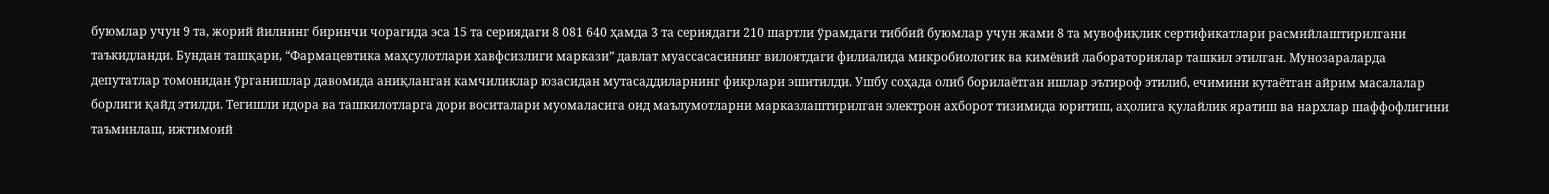буюмлар учун 9 та, жорий йилнинг биринчи чорагида эса 15 та сериядаги 8 081 640 ҳамда 3 та сериядаги 210 шартли ўрамдаги тиббий буюмлар учун жами 8 та мувофиқлик сертификатлари расмийлаштирилгани таъкидланди. Бундан ташқари, “Фармацевтика маҳсулотлари хавфсизлиги маркази” давлат муассасасининг вилоятдаги филиалида микробиологик ва кимёвий лабораториялар ташкил этилган. Мунозараларда депутатлар томонидан ўрганишлар давомида аниқланган камчиликлар юзасидан мутасаддиларнинг фикрлари эшитилди. Ушбу соҳада олиб борилаётган ишлар эътироф этилиб, ечимини кутаётган айрим масалалар борлиги қайд этилди. Тегишли идора ва ташкилотларга дори воситалари муомаласига оид маълумотларни марказлаштирилган электрон ахборот тизимида юритиш, аҳолига қулайлик яратиш ва нархлар шаффофлигини таъминлаш, ижтимоий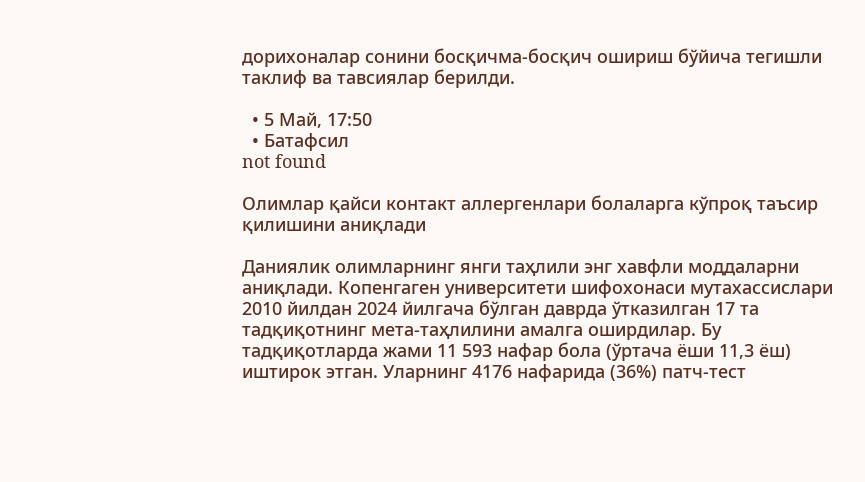дорихоналар сонини босқичма-босқич ошириш бўйича тегишли таклиф ва тавсиялар берилди.

  • 5 Май, 17:50
  • Батафсил
not found

Олимлар қайси контакт аллергенлари болаларга кўпроқ таъсир қилишини аниқлади

Даниялик олимларнинг янги таҳлили энг хавфли моддаларни аниқлади. Копенгаген университети шифохонаси мутахассислари 2010 йилдан 2024 йилгача бўлган даврда ўтказилган 17 та тадқиқотнинг мета-таҳлилини амалга оширдилар. Бу тадқиқотларда жами 11 593 нафар бола (ўртача ёши 11,3 ёш) иштирок этган. Уларнинг 4176 нафарида (36%) патч-тест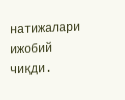натижалари ижобий чиқди.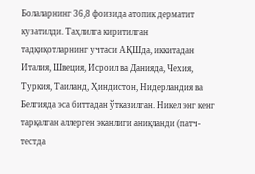Болаларнинг 36,8 фоизида атопик дерматит кузатилди. Таҳлилга киритилган тадқиқотларнинг учтаси АҚШда, иккитадан Италия, Швеция, Исроил ва Данияда, Чехия, Туркия, Таиланд, Ҳиндистон, Нидерландия ва Белгияда эса биттадан ўтказилган. Никел энг кенг тарқалган аллерген эканлиги аниқланди (патч- тестда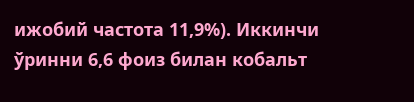ижобий частота 11,9%). Иккинчи ўринни 6,6 фоиз билан кобальт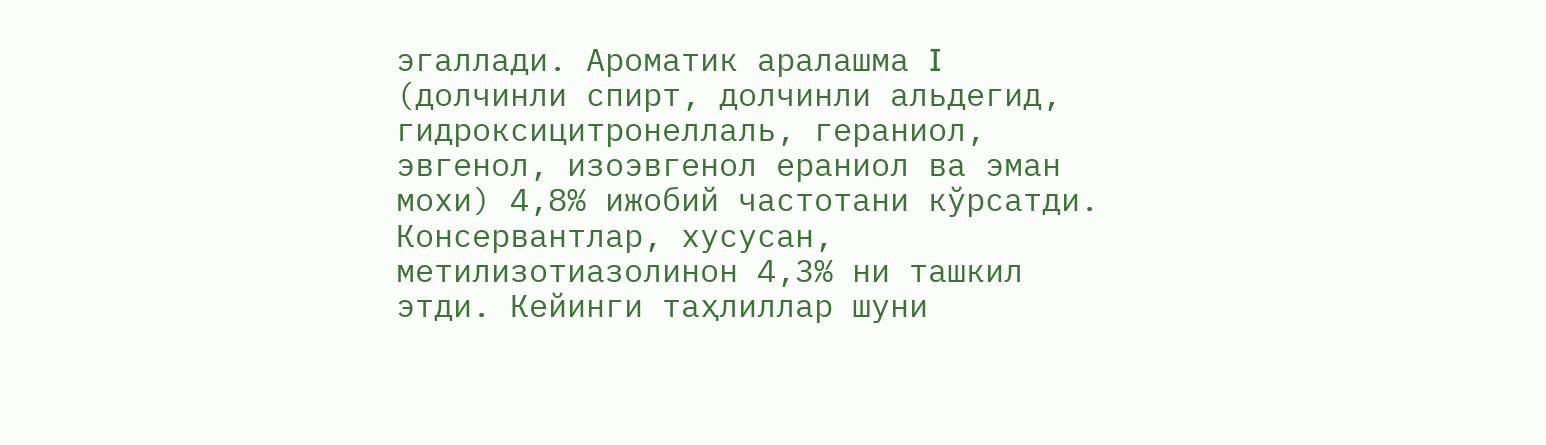эгаллади. Ароматик аралашма I (долчинли спирт, долчинли альдегид, гидроксицитронеллаль, гераниол, эвгенол, изоэвгенол ераниол ва эман мохи) 4,8% ижобий частотани кўрсатди. Консервантлар, хусусан, метилизотиазолинон 4,3% ни ташкил этди. Кейинги таҳлиллар шуни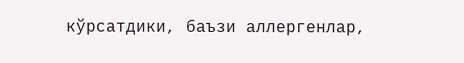кўрсатдики, баъзи аллергенлар,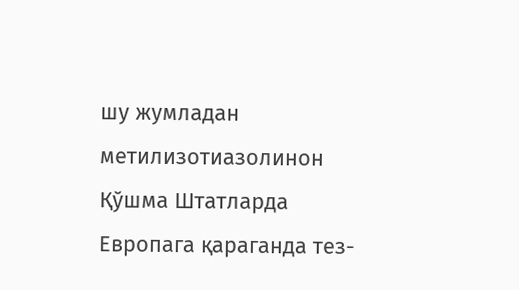шу жумладан метилизотиазолинон Қўшма Штатларда Европага қараганда тез-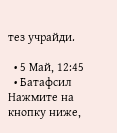тез учрайди.

  • 5 Май, 12:45
  • Батафсил
Нажмите на кнопку ниже,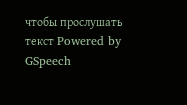чтобы прослушать текст Powered by GSpeech